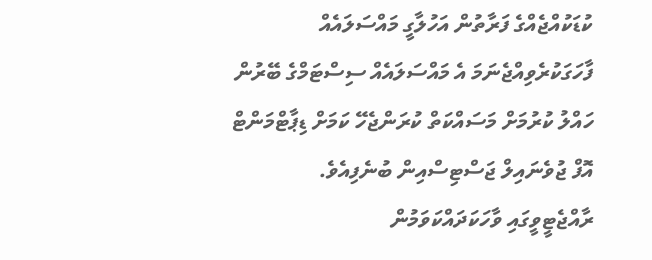ކުޑަކުއްޖެއްގެ ފަރާތުން އަހުލާގީ މައްސަލައެއް ފާހަގަކުރެވިއްޖެނަމަ އެ މައްސަލައެއް ސިސްޓަމްގެ ބޭރުން ހައްލު ކުރުމަށް މަސައްކަތް ކުރަންޖެހޭ ކަމަށް ޑިޕާޓްމަންޓް އޮފް ޖުވެނައިލް ޖަސްޓިސްއިން ބުނެފިއެވެ.
ރާއްޖެޓީވީގައި ވާހަކަދައްކަވަމުން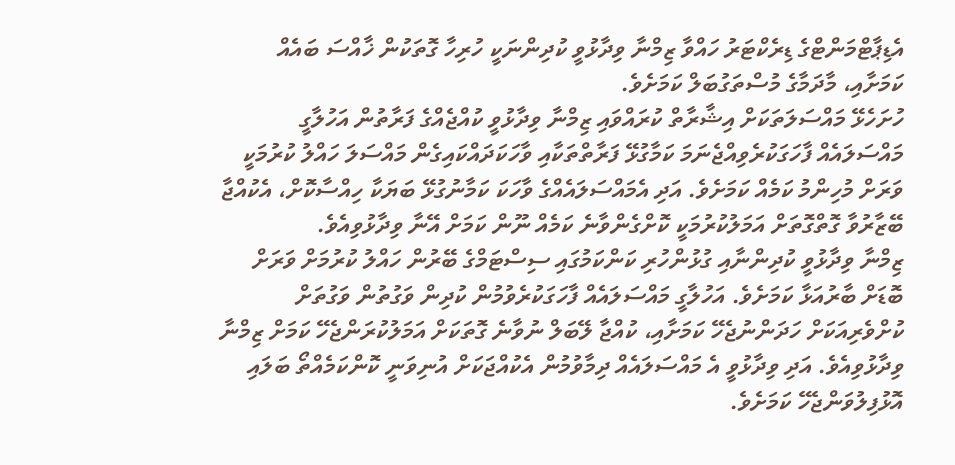އެޑިޕާޓްމަންޓްގެ ޑިރެކްޓަރު ހައްވާ ޒިމްނާ ވިދާޅުވީ ކުދިންނަކީ ހުރިހާ ގޮތަކުން ޚާއްސަ ބައެއް ކަމަށާއި، މާދަމާގެ މުސްތަގުބަލް ކަމަށެވެ.
ހުށަހެޅޭ މައްސަލަތަކަށް އިޝާރާތް ކުރައްވައި ޒިމްނާ ވިދާޅުވީ ކުއްޖެއްގެ ފަރާތުން އަހުލާގީ މައްސަލައެއް ފާހަގަކުރެވިއްޖެނަމަ ކަމާގުޅޭ ފަރާތްތަކާއި ވާހަކަދައްކައިގެން މައްސަލަ ހައްލު ކުރުމަކީ ވަރަށް މުހިންމު ކަމެއް ކަމަށެވެ. އަދި އެމައްސަލައެއްގެ ވާހަކަ ކަމާނުގުޅޭ ބަޔަކާ ހިއްސާކޮށް، އެކުއްޖާ ބޭޒާރުވާ ގޮތްގޮތަށް އަމަލުކުރުމަކީ ކޮށްގެންވާނެ ކަމެއް ނޫން ކަމަށް އޭނާ ވިދާޅުވިއެވެ.
ޒިމްނާ ވިދާޅުވީ ކުދިންނާއި ގުޅުންހުރި ކަންކަމުގައި ސިސްޓަމްގެ ބޭރުން ހައްލު ކުރުމަށް ވަރަށް ބޮޑަށް ބާރުއަޅާ ކަމަށެވެ. އަހުލާގީ މައްސަލައެއް ފާހަގަކުރެވުމުން ކުދިން ވަގުތުން ވަގުތަށް ކުށްވެރިއަކަށް ހަދަންނުޖެހޭ ކަމަށާއި، ކުއްޖާ ލޭބަލް ނުވާނެ ގޮތަކަށް އަމަލުކުރަންޖެހޭ ކަމަށް ޒިމްނާ ވިދާޅުވިއެވެ. އަދި ވިދާޅުވީ އެ މައްސަލައެއް ދިމާވުމުން އެކުއްޖަކަށް އުނިވަނީ ކޮންކަމެއްތޯ ބަލައި އޮޅުފިލުވަންޖެހޭ ކަމަށެވެ.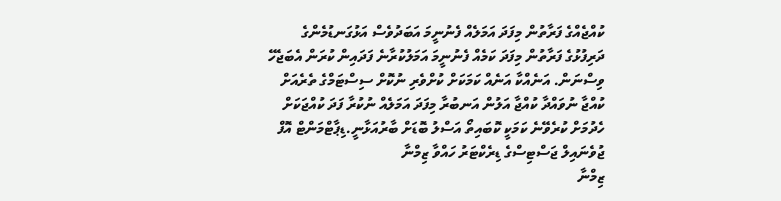ކުއްޖެއްގެ ފަރާތުން މިފަދަ އަމަލެއް ފެނުނީމަ އަބަދުވެސް އަޅުގަނޑުމެންގެ ދަރިފުޅުގެ ފަރާތުން މިފަދަ ކަމެއް ފެނުނީމަ އަމަލުކުރާނެ ފަދައިން ކުރަން އެބަޖެހޭ ވިސްނަން. އަނެއްކާ އަނެއް ކަމަކަށް ކުށްވެރި ނުކޮށް ސިސްޓަމްގެ ތެރެއަށް ކުއްޖާ ނުވައްދާ ކުއްޖާ އަލުން އަނބުރާ މިފަދަ އަމަލެއް ނުކުރާ ފަދަ ކުއްޖަކަށް ހެދުމަށް ކުރެވޭނެ ކަމަކީ ކޮބައިތޯ އަސްލު ބޮޑަށް ބާރުއަޅާނީ.ޑިޕާޓްމަންޓް އޮފް ޖުވެނައިލް ޖަސްޓިސްގެ ޑިރެކްޓަރު ހައްވާ ޒިމްނާ
ޒިމްނާ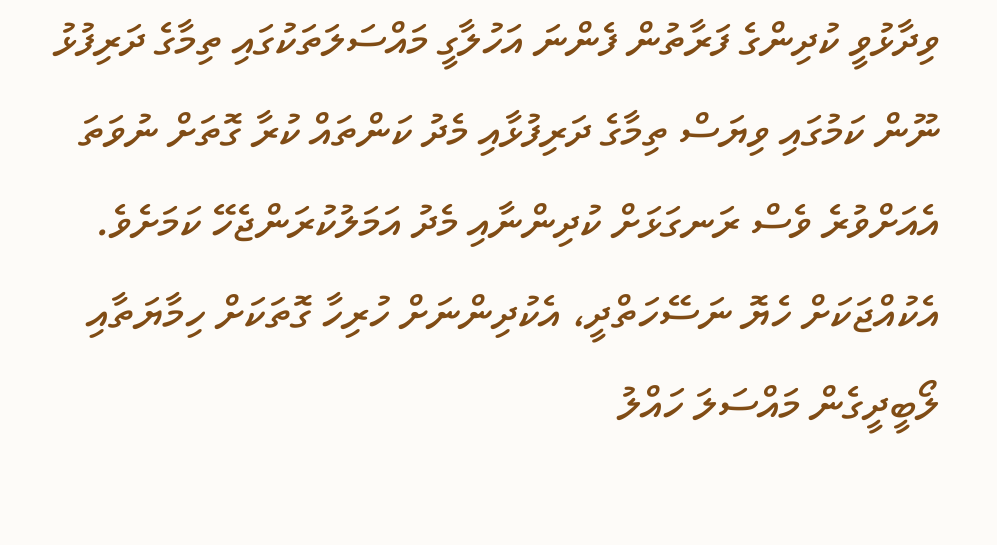ވިދާޅުވީ ކުދިންގެ ފަރާތުން ފެންނަ އަހުލާގީ މައްސަލަތަކުގައި ތިމާގެ ދަރިފުޅު ނޫން ކަމުގައި ވިޔަސް ތިމާގެ ދަރިފުޅާއި މެދު ކަންތައް ކުރާ ގޮތަށް ނުވަތަ އެއަށްވުރެ ވެސް ރަނގަޅަށް ކުދިންނާއި މެދު އަމަލުކުރަންޖެހޭ ކަމަށެވެ. އެކުއްޖަކަށް ހެޔޮ ނަސޭހަތްދީ، އެކުދިންނަށް ހުރިހާ ގޮތަކަށް ހިމާޔަތާއި ލޯބީދީގެން މައްސަލަ ހައްލު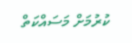ކުރުމަށް މަސައްކަތް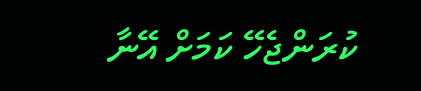ކުރަންޖެހޭ ކަމަށް އޭނާ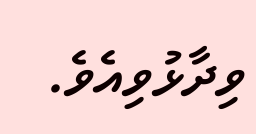ވިދާޅުވިއެވެ.